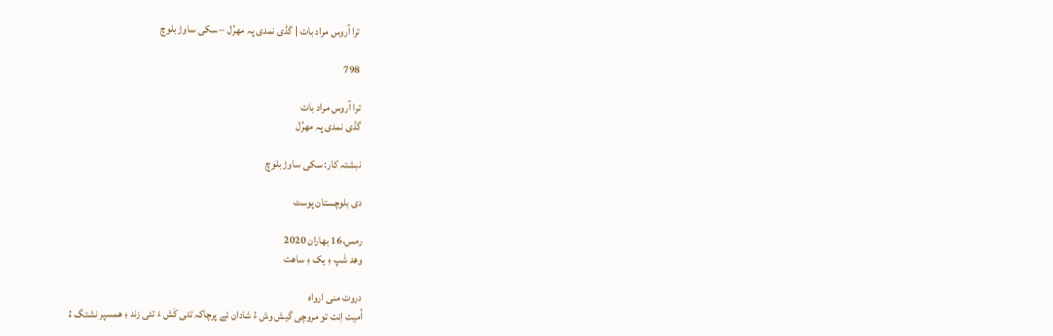ترا آروس مراد بات | گڈی نمدی پہ مھرُل – سکی ساوڑ بلوچ

798

ترا آروس مراد بات
گڈی نمدی پہ مھرُل

نبشتہ کار: سکی ساوڑ بلوچ

دی بلوچستان پوسٹ

رمس،16 بھاران 2020
وھد شَپ ءِ یک ءِ ساھت

دروت منی ارواہ
اُمیت اِنت تو مروچی گیش وش ءُ شادان ئے پرچاکہ تئی کَش ءَ تئی زند ءِ ھمسپر نشتگ ءُ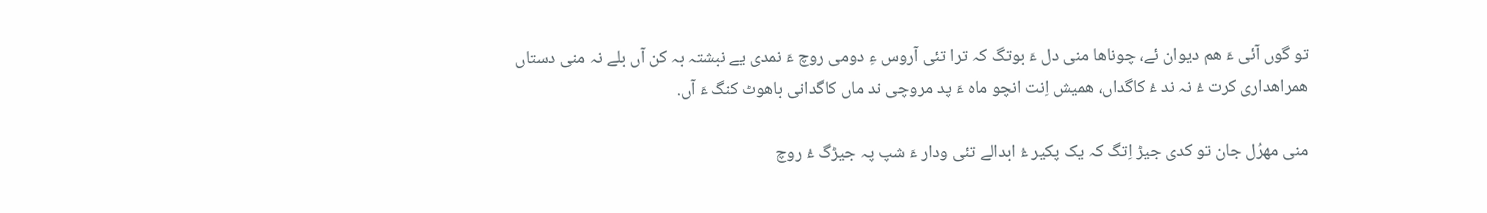تو گوں آئی ءَ ھم دیوان ئے، چوناھا منی دل ءَ بوتگ کہ ترا تئی آروس ءِ دومی روچ ءَ نمدی یے نبشتہ بہ کن آں بلے نہ منی دستاں ھمراھداری کرت ءُ نہ ند ءُ کاگداں، ھمیش اِنت انچو ماہ ءَ پد مروچی ند ماں کاگدانی باھوٹ کنگ ءَ آں.

منی مھرُل جان تو کدی جیڑ اِتگ کہ یک پکیر ءُ ابدالے تئی ودار ءَ شپ پہ جیڑگ ءُ روچ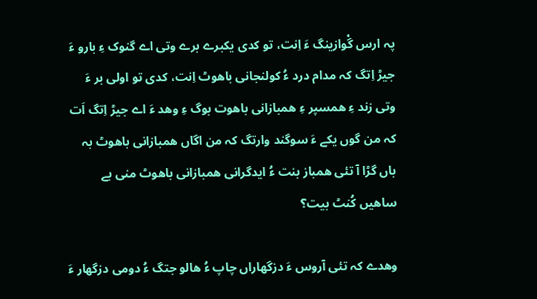پہ ارس گْوازینگ ءَ اِنت، تو کدی یکبرے برے وتی اے گنوک ءِ بارو ءَ جیڑ اِتگ کہ مدام درد ءُ کولنجانی باھوٹ اِنت، کدی تو اولی بر ءَ وتی زند ءِ ھمسپر ءِ ھمبازانی باھوت بوگ ءِ وھد ءَ اے جیڑ اِتگ اَت کہ من گوں یکے ءَ سوگند وارتگ کہ من اگاں ھمبازانی باھوٹ بہ باں گڑا آ تئی ھمباز بنت ءُ ایدگرانی ھمبازانی باھوٹ منی بے ساھیں کُنٹ بیت؟

وھدے کہ تئی آروس ءَ دزگھاراں چاپ ءُ ھالو جتگ ءُ دومی دزگھار ءَ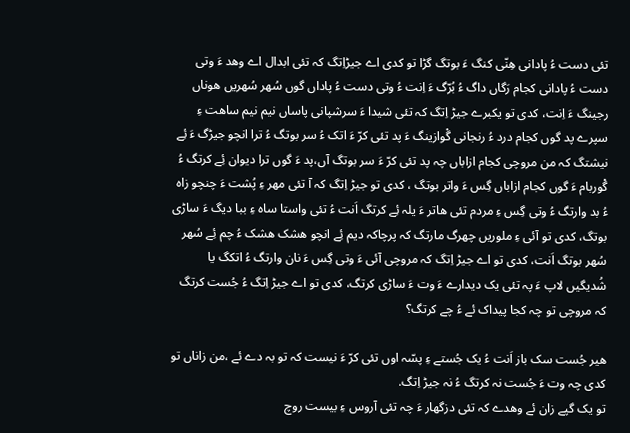تئی دست ءُ پادانی ھِنّی کنگ ءَ بوتگ گڑا تو کدی اے جیڑاِتگ کہ تئی ابدال اے وھد ءَ وتی دست ءُ پادانی کجام رَگاں داگ ءُ بُرّگ ءَ اِنت ءُ وتی دست ءُ پاداں گوں سُھر سُھریں ھوناں رجینگ ءَ اِنت، کدی تو یکبرے جیڑ اِتگ کہ تئی شیدا ءَ سرشپانی پاساں نیم نیم ساھت ءِ سپرے پد گوں کجام درد ءُ رنجانی گْوازینگ ءَ پد تئی کرّ ءَ اتک ءُ سر بوتگ ءُ ترا انچو جیڑگ ءَ ئِے نیشتگ کہ من مروچی کجام ازاباں چہ پد تئی کرّ ءَ سر بوتگ آں،پد ءَ گوں ترا دیوان ئِے کرتگ ءُ گْوربام ءَ گوں کجام ازاباں گِس ءَ واتر بوتگ ، کدی تو جیڑ اِتگ کہ آ تئی مھر ءِ پُشت ءَ چنچو زاہ ءُ بد وارتگ ءُ وتی گِس ءِ مردم تئی ھاتر ءَ یلہ ئِے کرتگ اَنت ءُ تئی واستا ساہ ءِ ببا دیگ ءَ ساڑی بوتگ، کدی تو آئی ءِ ملوریں چھرگ مارتگ کہ پرچاکہ دیم ئِے انچو ھشک ھشک ءُ چم ئِے سُھر سُھر بوتگ اَنت، کدی تو اے جیڑ اِتگ کہ مروچی آئی ءَ وتی گِس ءَ نان وارتگ ءُ اتکگ یا شُدیگیں لاپ ءَ پہ تئی یک دیدارے ءَ وت ءَ ساڑی کرتگ، کدی تو اے جیڑ اِتگ ءُ جُست کرتگ کہ مروچی تو چہ کجا پیداک ئے ءُ چے کرتگ؟

ھیر جُست سک باز اَنت ءُ یک جُستے ءِ پسّہ اوں تئی کرّ ءَ نیست کہ تو بہ دے ئے ،من زاناں تو کدی چہ وت ءَ جُست نہ کرتگ ءُ نہ جیڑ اِتگ.
تو یک گپے زان ئے وھدے کہ تئی دزگھار ءَ چہ تئی آروس ءِ بیست روچ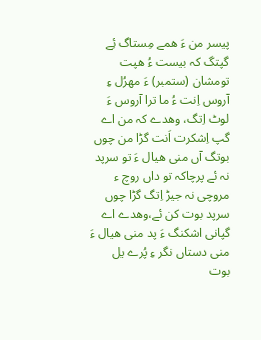پیسر من ءَ ھمے مِستاگ ئِے گپتگ کہ بیست ءُ ھپت تومشان (ستمبر) ءَ مھرُل ءِ آروس اِنت ءُ ما ترا آروس ءَ لوٹ اِتگ، وھدے کہ من اے گپ اِشکرت اَنت گڑا من چوں بوتگ آں منی ھیال ءَ تو سرپد نہ ئے پرچاکہ تو داں روچ ء مروچی نہ جیڑ اِتگ گڑا چوں سرپد بوت کن ئے،وھدے اے گپانی اشکنگ ءَ پد منی ھیال ءَ منی دستاں نگر ءِ پُرے یل بوت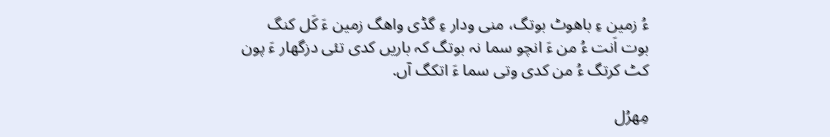ءُ زمین ءِ باھوٹ بوتگ، منی ودار ءِ گڈی واھگ زمین ءَ کَل کنگ بوت اَنت ءُ من ءَ انچو سما نہ بوتگ کہ باریں کدی تئی دزگھار ءَ پون کٹ کرتگ ءُ من کدی وتی سما ءَ اتکگ آں.

مِھرُل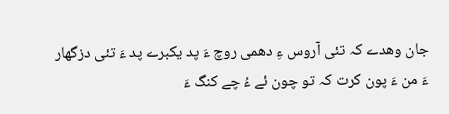جان وھدے کہ تئی آروس ءِ دھمی روچ ءَ پد یکبرے پد ءَ تئی دزگھار ءَ من ءَ پون کرت کہ تو چون ئے ءُ چے کنگ ءَ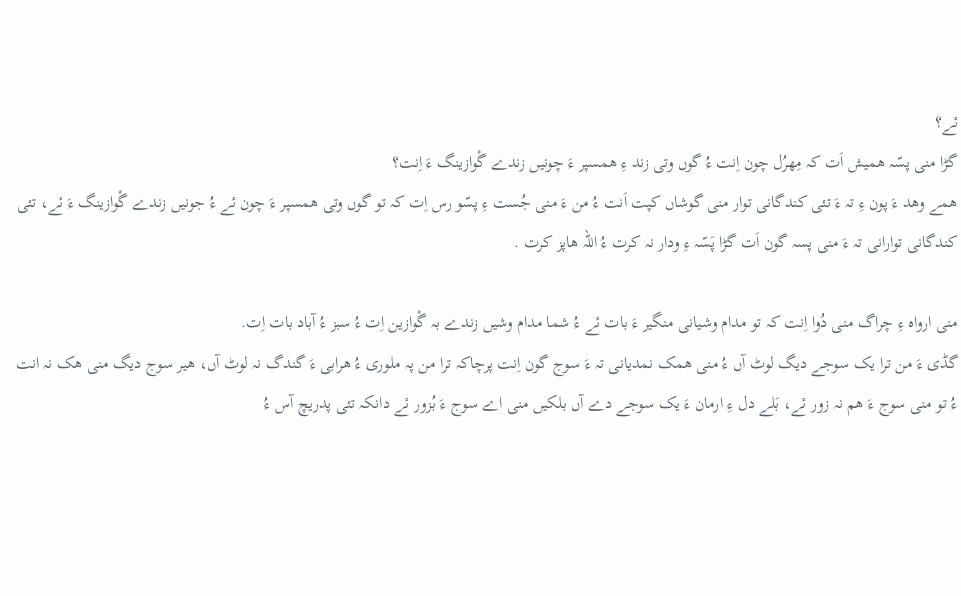ئے؟
گڑا منی پسّہ ھمیش اَت کہ مِھرُل چون اِنت ءُ گوں وتی زند ءِ ھمسپر ءَ چونیں زندے گْوازینگ ءَ اِنت؟
ھمے وھد ءَ پون ءِ تہ ءَ تئی کندگانی توار منی گوشاں کپت اَنت ءُ من ءَ منی جُست ءِ پسّو رس اِت کہ تو گوں وتی ھمسپر ءَ چون ئے ءُ جونیں زندے گْوازینگ ءَ ئے، تئی کندگانی توارانی تہ ءَ منی پسہ گون اَت گڑا پَسّہ ءِ ودار نہ کرت ءُ اللہ ھاپز کرت .

منی ارواہ ءِ چراگ منی دُوا اِنت کہ تو مدام وشیانی منگیر ءَ بات ئے ءُ شما مدام وشیں زندے بہ گْوازین اِت ءُ سبز ءُ آباد بات اِت.
گڈی ءَ من ترا یک سوجے دیگ لوٹ آں ءُ منی ھمک نمدیانی تہ ءَ سوج گون اِنت پرچاکہ ترا من پہ ملوری ءُ ھرابی ءَ گندگ نہ لوٹ آں، ھیر سوج دیگ منی ھک نہ انت ءُ تو منی سوج ءَ ھم نہ زور ئے، بَلے دل ءِ ارمان ءَ یک سوجے دے آں بلکیں منی اے سوج ءَ بُزور ئے دانکہ تئی پدریچ آس ءُ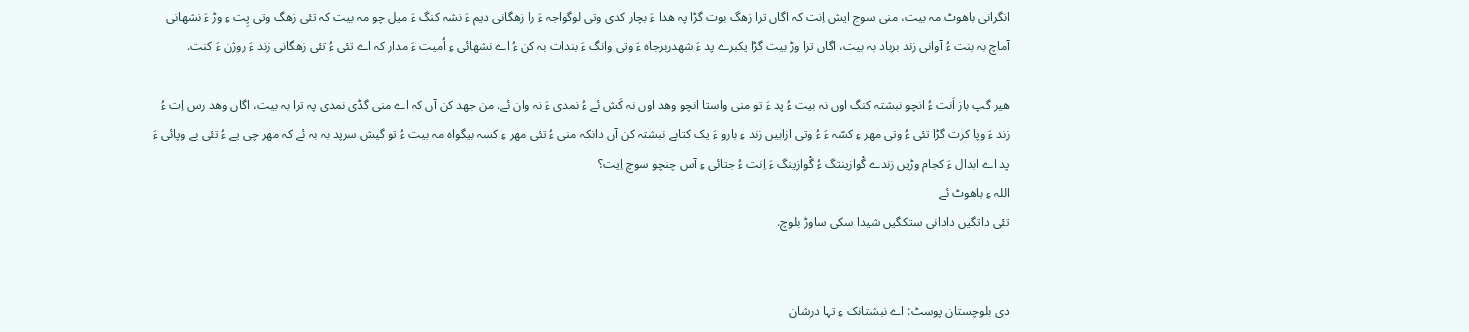انگرانی باھوٹ مہ بیت، منی سوج ایش اِنت کہ اگاں ترا زھگ بوت گڑا پہ ھدا ءَ بچار کدی وتی لوگواجہ ءَ را زھگانی دیم ءَ نشہ کنگ ءَ میل چو مہ بیت کہ تئی زھگ وتی پِت ءِ وڑ ءَ نشھانی آماچ بہ بنت ءُ آوانی زند برباد بہ بیت، اگاں ترا وڑ بیت گڑا یکبرے پد ءَ شھدربرجاہ ءَ وتی وانگ ءَ بندات بہ کن ءُ اے نشھائی ءِ اُمیت ءَ مدار کہ اے تئی ءُ تئی زھگانی زند ءَ روژن ءَ کنت.

ھیر گپ باز اَنت ءُ انچو نبشتہ کنگ اوں نہ بیت ءُ پد ءَ تو منی واستا انچو وھد اوں نہ کَش ئے ءُ نمدی ءَ نہ وان ئے. من جھد کن آں کہ اے منی گڈی نمدی پہ ترا بہ بیت، اگاں وھد رس اِت ءُ زند ءَ وپا کرت گڑا تئی ءُ وتی مھر ءِ کسّہ ءَ ءُ وتی ازابیں زند ءِ بارو ءَ یک کتابے نبشتہ کن آں دانکہ منی ءُ تئی مھر ءِ کسہ بیگواہ مہ بیت ءُ تو گیش سرپد بہ بہ ئے کہ مھر چی یے ءُ تئی بے وپائی ءَ پد اے ابدال ءَ کجام وڑیں زندے گْوازینتگ ءُ گْوازینگ ءَ اِنت ءُ جتائی ءِ آس چنچو سوچ اِیت؟
اللہ ءِ باھوٹ ئے
تئی داتگیں دادانی ستکگیں شیدا سکی ساوڑ بلوچ.


دی بلوچستان پوسٹ: اے نبشتانک ءِ تہا درشان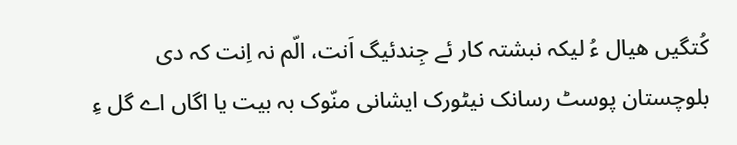کُتگیں ھیال ءُ لیکہ نبشتہ کار ئے جِندئیگ اَنت، الّم نہ اِنت کہ دی بلوچستان پوسٹ رسانک نیٹورک ایشانی منّوک بہ بیت یا اگاں اے گل ءِ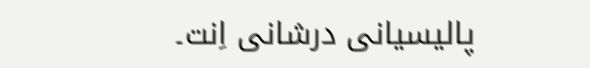پالیسیانی درشانی اِنت۔